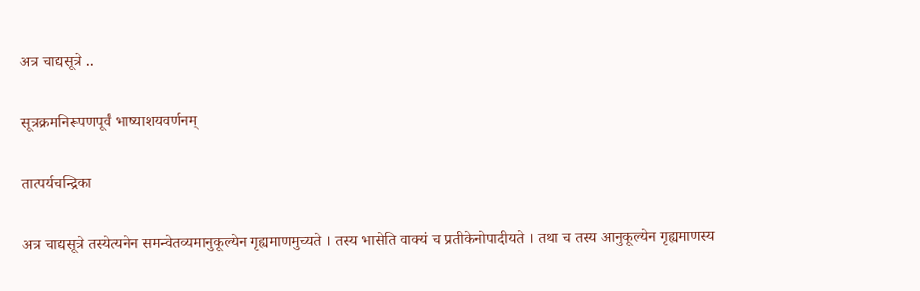अत्र चाद्यसूत्रे ..

सूत्रक्रमनिरूपणपूर्वं भाष्याशयवर्णनम्

तात्पर्यचन्द्रिका

अत्र चाद्यसूत्रे तस्येत्यनेन समन्वेतव्यमानुकूल्येन गृह्यमाणमुच्यते । तस्य भासेति वाक्यं च प्रतीकेनोपादीयते । तथा च तस्य आनुकूल्येन गृह्यमाणस्य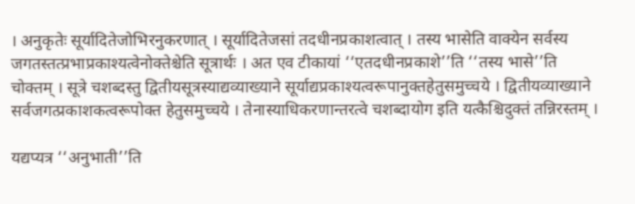। अनुकृतेः सूर्यादितेजोभिरनुकरणात् । सूर्यादितेजसां तदधीनप्रकाशत्वात् । तस्य भासेति वाक्येन सर्वस्य जगतस्तत्प्रभाप्रकाश्यत्वेनोक्तेश्चेति सूत्रार्थः । अत एव टीकायां ‘‘एतदधीनप्रकाशे’’ति ‘‘तस्य भासे’’ति चोक्तम् । सूत्रे चशब्दस्तु द्वितीयसूत्रस्याद्यव्याख्याने सूर्याद्यप्रकाश्यत्वरूपानुक्तहेतुसमुच्चये । द्वितीयव्याख्याने सर्वजगत्प्रकाशकत्वरूपोक्त हेतुसमुच्चये । तेनास्याधिकरणान्तरत्वे चशब्दायोग इति यत्कैश्चिदुक्तं तन्निरस्तम् ।

यद्यप्यत्र ‘‘अनुभाती’’ति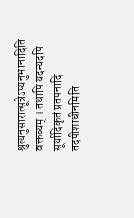श्रुत्यनुसारात्सूत्रेऽप्यनुभानादिति वक्तव्यम् । तथापि यदन्यदपि सूर्यादिकृतं प्रतपनादि तदपीशाधीनमिति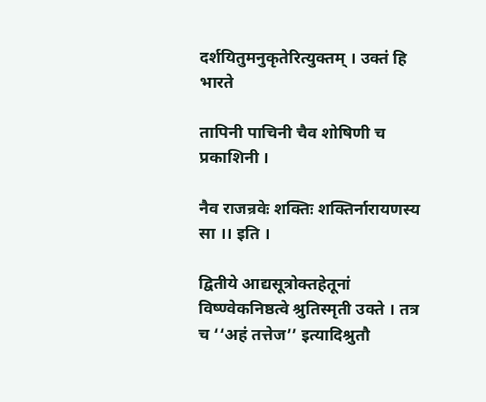दर्शयितुमनुकृतेरित्युक्तम् । उक्तं हि भारते

तापिनी पाचिनी चैव शोषिणी च प्रकाशिनी ।

नैव राजन्रवेः शक्तिः शक्तिर्नारायणस्य सा ।। इति ।

द्वितीये आद्यसूत्रोक्तहेतूनां विष्ण्वेकनिष्ठत्वे श्रुतिस्मृती उक्ते । तत्र च ‘‘अहं तत्तेज’’ इत्यादिश्रुतौ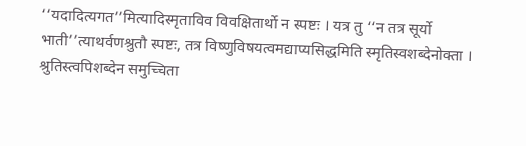‘‘यदादित्यगत’’मित्यादिस्मृताविव विवक्षितार्थो न स्पष्टः । यत्र तु ‘‘न तत्र सूर्यो भाती’’त्याथर्वणश्रुतौ स्पष्टः, तत्र विष्णुविषयत्वमद्याप्यसिद्धमिति स्मृतिस्वशब्देनोक्ता । श्रुतिस्त्वपिशब्देन समुच्चिता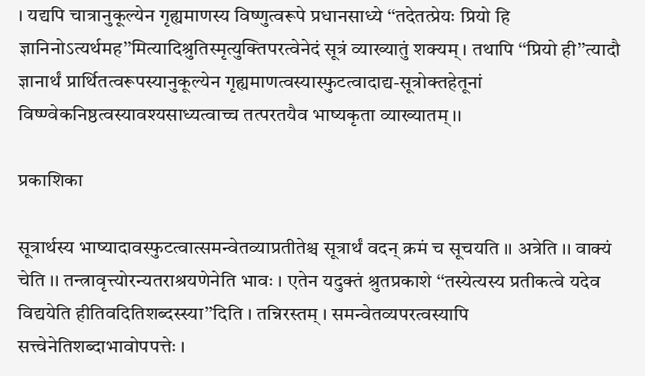। यद्यपि चात्रानुकूल्येन गृह्यमाणस्य विष्णुत्वरूपे प्रधानसाध्ये ‘‘तदेतत्प्रेयः प्रियो हि ज्ञानिनोऽत्यर्थमह’’मित्यादिश्रुतिस्मृत्युक्तिपरत्वेनेदं सूत्रं व्याख्यातुं शक्यम् । तथापि ‘‘प्रियो ही’’त्यादौ ज्ञानार्थं प्रार्थितत्वरूपस्यानुकूल्येन गृह्यमाणत्वस्यास्फुटत्वादाद्य-सूत्रोक्तहेतूनां विष्ण्वेकनिष्ठत्वस्यावश्यसाध्यत्वाच्च तत्परतयैव भाष्यकृता व्याख्यातम् ।।

प्रकाशिका

सूत्रार्थस्य भाष्यादावस्फुटत्वात्समन्वेतव्याप्रतीतेश्च सूत्रार्थं वदन् क्रमं च सूचयति ।। अत्रेति ।। वाक्यं चेति ।। तन्त्रावृत्त्योरन्यतराश्रयणेनेति भावः । एतेन यदुक्तं श्रुतप्रकाशे ‘‘तस्येत्यस्य प्रतीकत्वे यदेव विद्ययेति हीतिवदितिशब्दस्स्या’’दिति । तन्निरस्तम् । समन्वेतव्यपरत्वस्यापि सत्त्वेनेतिशब्दाभावोपपत्तेः ।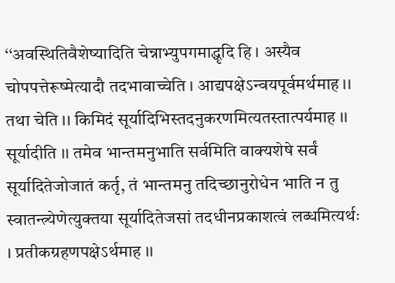‘‘अवस्थितिवैशेष्यादिति चेन्नाभ्युपगमाद्धृदि हि । अस्यैव चोपपत्तेरूष्मेत्यादौ तदभावाच्चेति । आद्यपक्षेऽन्वयपूर्वमर्थमाह ।। तथा चेति ।। किमिदं सूर्यादिभिस्तदनुकरणमित्यतस्तात्पर्यमाह ।। सूर्यादीति ।। तमेव भान्तमनुभाति सर्वमिति वाक्यशेषे सर्वं सूर्यादितेजोजातं कर्तृ, तं भान्तमनु तदिच्छानुरोधेन भाति न तु स्वातन्त्र्येणेत्युक्तया सूर्यादितेजसां तदधीनप्रकाशत्वं लब्धमित्यर्थः । प्रतीकग्रहणपक्षेऽर्थमाह ।।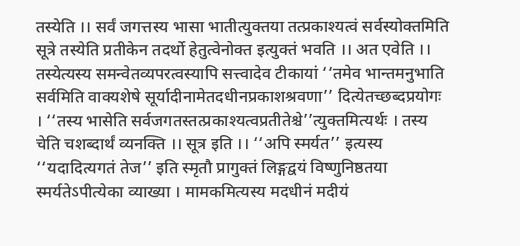तस्येति ।। सर्वं जगत्तस्य भासा भातीत्युक्तया तत्प्रकाश्यत्वं सर्वस्योक्तमिति सूत्रे तस्येति प्रतीकेन तदर्थो हेतुत्वेनोक्त इत्युक्तं भवति ।। अत एवेति ।। तस्येत्यस्य समन्वेतव्यपरत्वस्यापि सत्त्वादेव टीकायां ‘‘तमेव भान्तमनुभाति सर्वमिति वाक्यशेषे सूर्यादीनामेतदधीनप्रकाशश्रवणा’’ दित्येतच्छब्दप्रयोगः । ‘‘तस्य भासेति सर्वजगतस्तत्प्रकाश्यत्वप्रतीतेश्चे’’त्युक्तमित्यर्थः । तस्य चेति चशब्दार्थं व्यनक्ति ।। सूत्र इति ।। ‘‘अपि स्मर्यत’’ इत्यस्य ‘‘यदादित्यगतं तेज’’ इति स्मृतौ प्रागुक्तं लिङ्गद्वयं विष्णुनिष्ठतया स्मर्यतेऽपीत्येका व्याख्या । मामकमित्यस्य मदधीनं मदीयं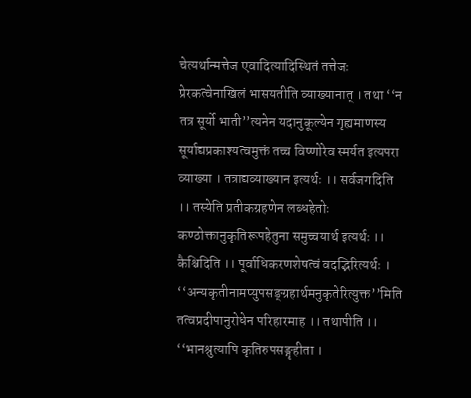चेत्यर्थान्मत्तेज एवादित्यादिस्थितं तत्तेजः प्रेरकत्वेनाखिलं भासयतीति व्याख्यानात् । तथा ‘‘न तत्र सूर्यो भाती’’त्यनेन यदानुकूल्येन गृह्यमाणस्य सूर्याद्यप्रकाश्यत्वमुक्तं तच्च विष्णोरेव स्मर्यत इत्यपरा व्याख्या । तत्राद्यव्याख्यान इत्यर्थः ।। सर्वजगदिति ।। तस्येति प्रतीकग्रहणेन लब्धहेतोः कण्ठोक्तानुकृतिरूपहेतुना समुच्चयार्थ इत्यर्थः ।। कैश्चिदिति ।। पूर्वाधिकरणशेषत्वं वदद्भिरित्यर्थः । ‘‘अन्यकृतीनामप्युपसङ्ग्रहार्थमनुकृतेरित्युक्त’’मिति तत्वप्रदीपानुरोधेन परिहारमाह ।। तथापीति ।। ‘‘भानश्रुत्यापि कृतिरुपसङ्गृहीता ।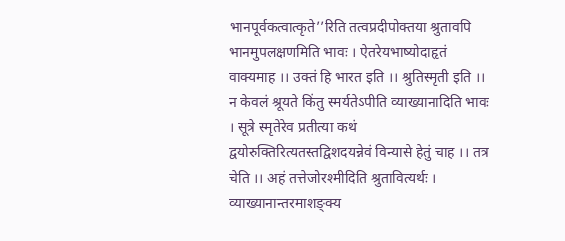भानपूर्वकत्वात्कृते’’रिति तत्वप्रदीपोक्तया श्रुतावपि भानमुपलक्षणमिति भावः । ऐतरेयभाष्योदाहृतं वाक्यमाह ।। उक्तं हि भारत इति ।। श्रुतिस्मृती इति ।। न केवलं श्रूयते किंतु स्मर्यतेऽपीति व्याख्यानादिति भावः । सूत्रे स्मृतेरेव प्रतीत्या कथं द्वयोरुक्तिरित्यतस्तद्विशदयन्नेवं विन्यासे हेतुं चाह ।। तत्र चेति ।। अहं तत्तेजोरश्मीदिति श्रुतावित्यर्थः । व्याख्यानान्तरमाशङ्क्य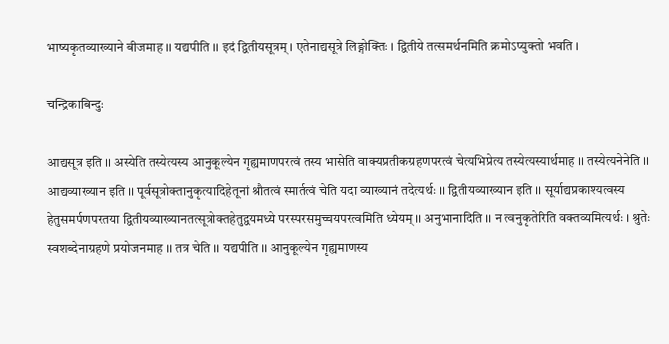भाष्यकृतव्याख्याने बीजमाह ।। यद्यपीति ।। इदं द्वितीयसूत्रम् । एतेनाद्यसूत्रे लिङ्गोक्तिः । द्वितीये तत्समर्थनमिति क्रमोऽप्युक्तो भवति ।

चन्द्रिकाबिन्दुः

आद्यसूत्र इति ।। अस्येति तस्येत्यस्य आनुकूल्येन गृह्यमाणपरत्वं तस्य भासेति वाक्यप्रतीकग्रहणपरत्वं चेत्यभिप्रेत्य तस्येत्यस्यार्थमाह ।। तस्येत्यनेनेति ।। आद्यव्याख्यान इति ।। पूर्वसूत्रोक्तानुकृत्यादिहेतूनां श्रौतत्वं स्मार्तत्वं चेति यदा व्याख्यानं तदेत्यर्थः ।। द्वितीयव्याख्यान इति ।। सूर्याद्यप्रकाश्यत्वस्य हेतुसमर्पणपरतया द्वितीयव्याख्यानतत्सूत्रोक्तहेतुद्वयमध्ये परस्परसमुच्चयपरत्वमिति ध्येयम् ।। अनुभानादिति ।। न त्वनुकृतेरिति वक्तव्यमित्यर्थः । श्रुतेः स्वशब्देनाग्रहणे प्रयोजनमाह ।। तत्र चेति ।। यद्यपीति ।। आनुकूल्येन गृह्यमाणस्य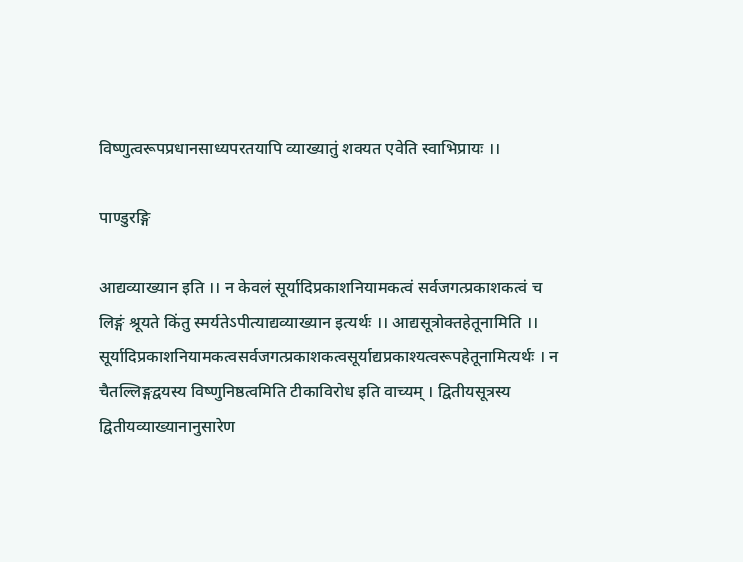विष्णुत्वरूपप्रधानसाध्यपरतयापि व्याख्यातुं शक्यत एवेति स्वाभिप्रायः ।।

पाण्डुरङ्गि

आद्यव्याख्यान इति ।। न केवलं सूर्यादिप्रकाशनियामकत्वं सर्वजगत्प्रकाशकत्वं च लिङ्गं श्रूयते किंतु स्मर्यतेऽपीत्याद्यव्याख्यान इत्यर्थः ।। आद्यसूत्रोक्तहेतूनामिति ।। सूर्यादिप्रकाशनियामकत्वसर्वजगत्प्रकाशकत्वसूर्याद्यप्रकाश्यत्वरूपहेतूनामित्यर्थः । न चैतल्लिङ्गद्वयस्य विष्णुनिष्ठत्वमिति टीकाविरोध इति वाच्यम् । द्वितीयसूत्रस्य द्वितीयव्याख्यानानुसारेण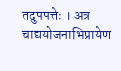तदुपपत्तेः । अत्र चाद्ययोजनाभिप्रायेण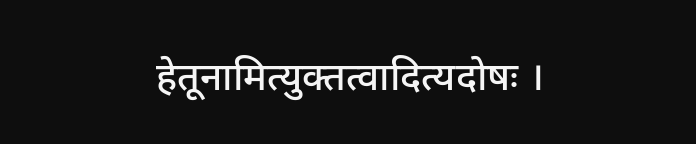हेतूनामित्युक्तत्वादित्यदोषः ।